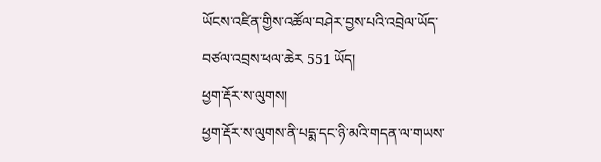ཡོངས་འཛིན་གྱིས་འཚོལ་བཤེར་བྱས་པའི་འབྲེལ་ཡོད་བཙལ་འབྲས་ཕལ་ཆེར 551 ཡོད།
ཕྱག་རྡོར་ས་ལུགས།
ཕྱག་རྡོར་ས་ལུགས་ནི་པདྨ་དང་ཉི་མའི་གདན་ལ་གཡས་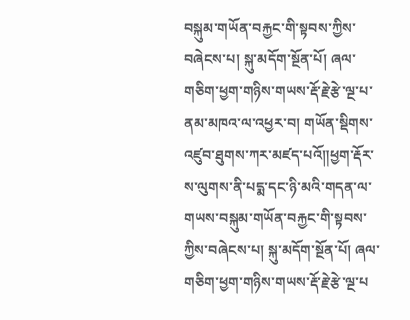བསྐུམ་གཡོན་བརྐྱང་གི་སྟབས་ཀྱིས་བཞེངས་པ། སྐུ་མདོག་སྔོན་པོ། ཞལ་གཅིག་ཕྱག་གཉིས་གཡས་རྡོ་རྗེ་རྩེ་ལྔ་པ་ནམ་མཁའ་ལ་འཕྱར་བ། གཡོན་སྡིགས་འཛུབ་ཐུགས་ཀར་མཛད་པའོ༎ཕྱག་རྡོར་ས་ལུགས་ནི་པདྨ་དང་ཉི་མའི་གདན་ལ་གཡས་བསྐུམ་གཡོན་བརྐྱང་གི་སྟབས་ཀྱིས་བཞེངས་པ། སྐུ་མདོག་སྔོན་པོ། ཞལ་གཅིག་ཕྱག་གཉིས་གཡས་རྡོ་རྗེ་རྩེ་ལྔ་པ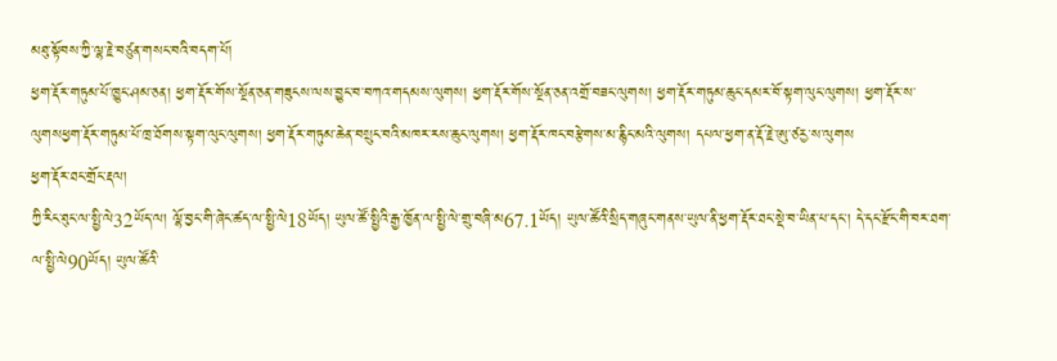མཐུ་སྟོབས་ཀྱི་ལྷ་རྗེ་བཙུན་གསང་བའི་བདག་པོ།
ཕྱག་རྡོར་གཏུམ་པོ་ཁྱུང་ཤམ་ཅན། ཕྱག་རྡོར་གོས་སྔོན་ཅན་གཟུངས་ལས་བྱུང་བ་བཀའ་གདམས་ལུགས། ཕྱག་རྡོར་གོས་སྔོན་ཅན་འགྲོ་བཟང་ལུགས། ཕྱག་རྡོར་གཏུམ་ཆུང་དམར་བོ་སྟག་ལུང་ལུགས། ཕྱག་རྡོར་ས་ལུགསཕྱག་རྡོར་གཏུམ་པོ་ཁྲ་ཐོགས་སྟག་ལུང་ལུགས། ཕྱག་རྡོར་གཏུམ་ཆེན་བསྲུང་བའི་མཁར་རས་ཆུང་ལུགས། ཕྱག་རྡོར་ཁང་བརྩེགས་མ་རྙིང་མའི་ལུགས། དཔལ་ཕྱག་ན་རྡོ་རྗེ་ཨུ་ཙརྱ་ས་ལུགས
ཕྱག་རྡོར་ཐང་གྲོང་རྡལ།
ཀྱི་རིང་ཐུང་ལ་སྤྱི་ལེ32ཡོད་ལ། ལྷོ་བྱང་གི་ཞེང་ཚད་ལ་སྤྱི་ལེ18ཡོད། ཡུལ་ཚོ་སྤྱིའི་རྒྱ་ཁྱོན་ལ་སྤྱི་ལེ་གྲུ་བཞི་མ67.1ཡོད། ཡུལ་ཚོའི་སྲིད་གཞུང་གནས་ཡུལ་ནི་ཕྱག་རྡོར་ཐང་སྡེ་བ་ཡིན་པ་དང་། དེ་དང་རྫོང་གི་བར་ཐག་ལ་སྤྱི་ལེ90ཡོད། ཡུལ་ཚོའི་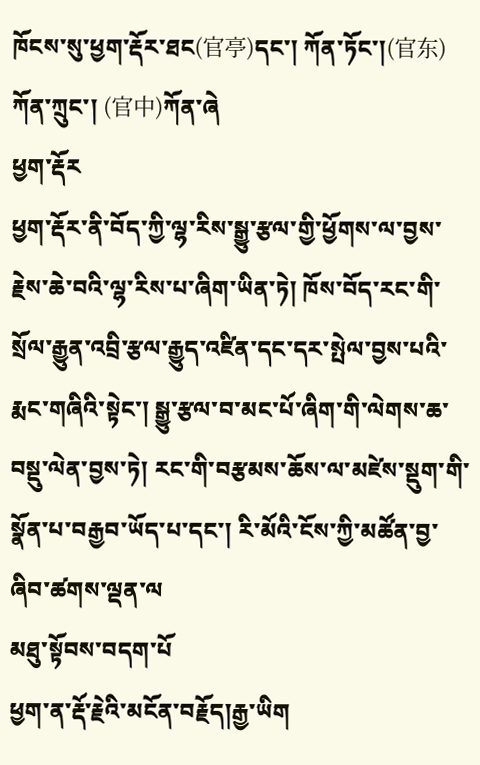ཁོངས་སུ་ཕྱག་རྡོར་ཐང(官亭)དང་། ཀོན་ཏོང་།(官东) ཀོན་ཀྲུང་། (官中)ཀོན་ཞེ
ཕྱག་རྡོར
ཕྱག་རྡོར་ནི་བོད་ཀྱི་ལྷ་རིས་སྒྱུ་རྩལ་གྱི་ཕྱོགས་ལ་བྱས་རྗེས་ཆེ་བའི་ལྷ་རིས་པ་ཞིག་ཡིན་ཏེ། ཁོས་བོད་རང་གི་སྲོལ་རྒྱུན་འབྲི་རྩལ་རྒྱུད་འཛིན་དང་དར་སྤེལ་བྱས་པའི་རྨང་གཞིའི་སྟེང་། སྒྱུ་རྩལ་བ་མང་པོ་ཞིག་གི་ལེགས་ཆ་བསྡུ་ལེན་བྱས་ཏེ། རང་གི་བརྩམས་ཆོས་ལ་མཛེས་སྡུག་གི་སྣོན་པ་བརྒྱབ་ཡོད་པ་དང་། རི་མོའི་ངོས་ཀྱི་མཚོན་བྱ་ཞིབ་ཚགས་ལྡན་ལ
མཐུ་སྟོབས་བདག་པོ
ཕྱག་ན་རྡོ་རྗེའི་མངོན་བརྗོད།རྒྱ་ཡིག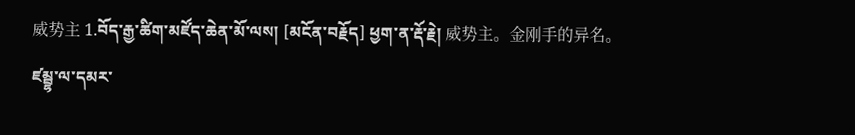威势主 1.བོད་རྒྱ་ཚིག་མཛོད་ཆེན་མོ་ལས། [མངོན་བརྗོད] ཕྱག་ན་རྡོ་རྗེ། 威势主。金刚手的异名。
ཛམྦྷ་ལ་དམར་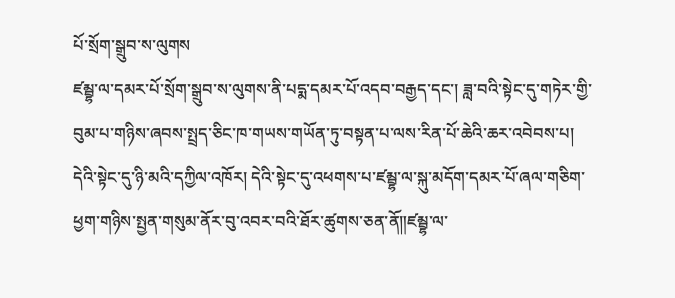པོ་སྲོག་སྒྲུབ་ས་ལུགས
ཛམྦྷ་ལ་དམར་པོ་སྲོག་སྒྲུབ་ས་ལུགས་ནི་པདྨ་དམར་པོ་འདབ་བརྒྱད་དང་། ཟླ་བའི་སྟེང་དུ་གཏེར་གྱི་བུམ་པ་གཉིས་ཞབས་སྤྲད་ཅིང་ཁ་གཡས་གཡོན་ཏུ་བསྟན་པ་ལས་རིན་པོ་ཆེའི་ཆར་འབེབས་པ། དེའི་སྟེང་དུ་ཉི་མའི་དཀྱིལ་འཁོར། དེའི་སྟེང་དུ་འཕགས་པ་ཛམྦྷ་ལ་སྐུ་མདོག་དམར་པོ་ཞལ་གཅིག་ཕྱག་གཉིས་སྤྱན་གསུམ་ནོར་བུ་འབར་བའི་ཐོར་ཚུགས་ཅན་ནོ༎ཛམྦྷ་ལ་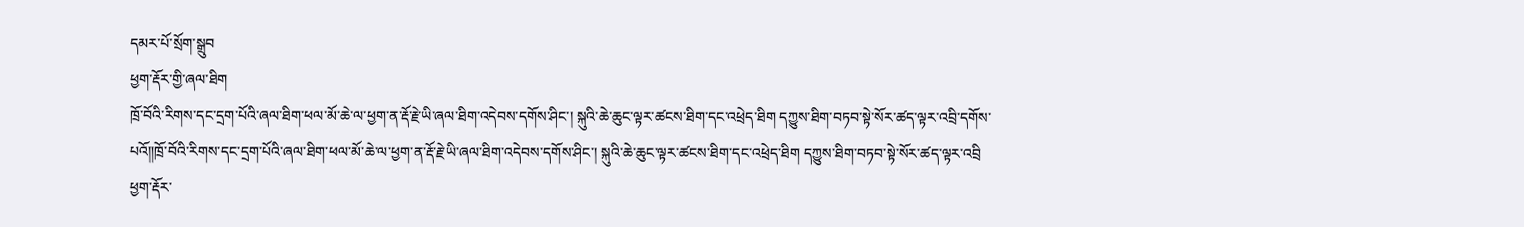དམར་པོ་སྲོག་སྒྲུབ
ཕྱག་རྡོར་གྱི་ཞལ་ཐིག
ཁྲོ་བོའི་རིགས་དང་དྲག་པོའི་ཞལ་ཐིག་ཕལ་མོ་ཆེ་ལ་ཕྱག་ན་རྡོ་རྗེ་ཡི་ཞལ་ཐིག་འདེབས་དགོས་ཤིང་། སྐུའི་ཆེ་ཆུང་ལྟར་ཚངས་ཐིག་དང་འཕྲེད་ཐིག དཀྱུས་ཐིག་བཏབ་སྟེ་སོར་ཚད་ལྟར་འབྲི་དགོས་པའོ༎ཁྲོ་བོའི་རིགས་དང་དྲག་པོའི་ཞལ་ཐིག་ཕལ་མོ་ཆེ་ལ་ཕྱག་ན་རྡོ་རྗེ་ཡི་ཞལ་ཐིག་འདེབས་དགོས་ཤིང་། སྐུའི་ཆེ་ཆུང་ལྟར་ཚངས་ཐིག་དང་འཕྲེད་ཐིག དཀྱུས་ཐིག་བཏབ་སྟེ་སོར་ཚད་ལྟར་འབྲི
ཕྱག་རྡོར་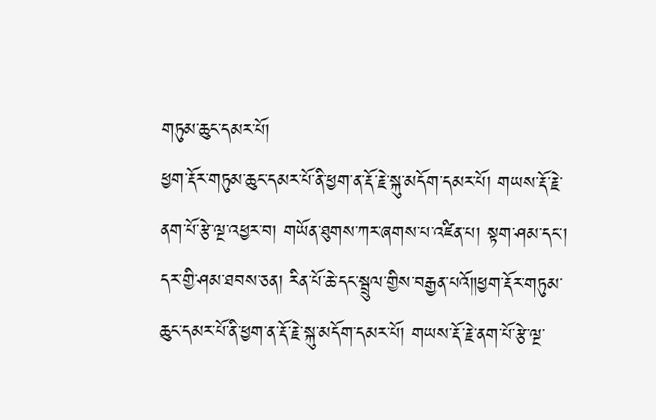གཏུམ་ཆུང་དམར་པོ།
ཕྱག་རྡོར་གཏུམ་ཆུང་དམར་པོ་ནི་ཕྱག་ན་རྡོ་རྗེ་སྐུ་མདོག་དམར་པོ། གཡས་རྡོ་རྗེ་ནག་པོ་རྩེ་ལྔ་འཕྱར་བ། གཡོན་ཐུགས་ཀར་ཞགས་པ་འཛིན་པ། སྟག་ཤམ་དང་། དར་གྱི་ཤམ་ཐབས་ཅན། རིན་པོ་ཆེ་དང་སྦྲུལ་གྱིས་བརྒྱན་པའོ༎ཕྱག་རྡོར་གཏུམ་ཆུང་དམར་པོ་ནི་ཕྱག་ན་རྡོ་རྗེ་སྐུ་མདོག་དམར་པོ། གཡས་རྡོ་རྗེ་ནག་པོ་རྩེ་ལྔ་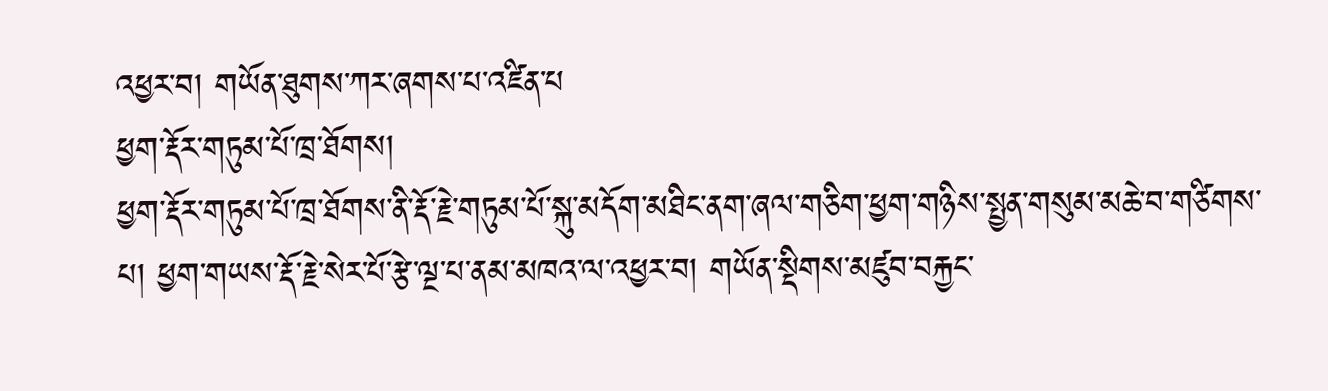འཕྱར་བ། གཡོན་ཐུགས་ཀར་ཞགས་པ་འཛིན་པ
ཕྱག་རྡོར་གཏུམ་པོ་ཁྲ་ཐོགས།
ཕྱག་རྡོར་གཏུམ་པོ་ཁྲ་ཐོགས་ནི་རྡོ་རྗེ་གཏུམ་པོ་སྐུ་མདོག་མཐིང་ནག་ཞལ་གཅིག་ཕྱག་གཉིས་སྤྱན་གསུམ་མཆེ་བ་གཙིགས་པ། ཕྱག་གཡས་རྡོ་རྗེ་སེར་པོ་རྩེ་ལྔ་པ་ནམ་མཁའ་ལ་འཕྱར་བ། གཡོན་སྡིགས་མཛུབ་བརྐྱང་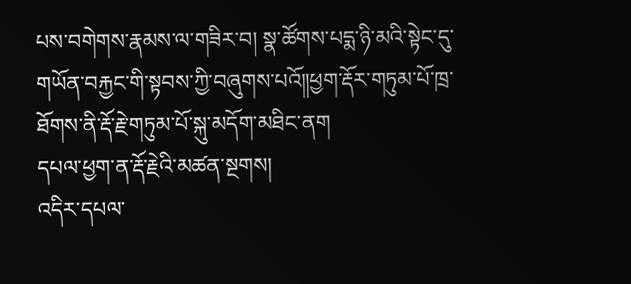པས་བགེགས་རྣམས་ལ་གཟིར་བ། སྣ་ཚོགས་པདྨ་ཉི་མའི་སྟེང་དུ་གཡོན་བརྐྱང་གི་སྟབས་ཀྱི་བཞུགས་པའོ༎ཕྱག་རྡོར་གཏུམ་པོ་ཁྲ་ཐོགས་ནི་རྡོ་རྗེ་གཏུམ་པོ་སྐུ་མདོག་མཐིང་ནག
དཔལ་ཕྱག་ན་རྡོ་རྗེའི་མཚན་སྔགས།
འདིར་དཔལ་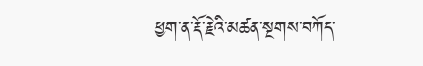ཕྱག་ན་རྡོ་རྗེའི་མཚན་སྔགས་བཀོད་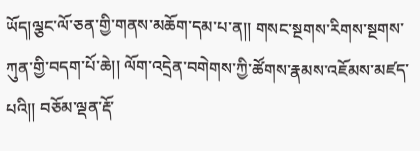ཡོད།ལྕང་ལོ་ཅན་གྱི་གནས་མཆོག་དམ་པ་ན།། གསང་སྔགས་རིགས་སྔགས་ཀུན་གྱི་བདག་པོ་ཆེ།། ལོག་འདྲེན་བགེགས་ཀྱི་ཚོགས་རྣམས་འཇོམས་མཛད་པའི།། བཅོམ་ལྡན་རྡོ་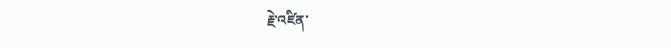རྗེ་འཛིན་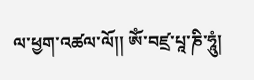ལ་ཕྱག་འཚལ་ལོ།། ཨོཾ་བཛྲ་པཱ་ཎི་ཧཱུཾ།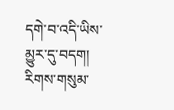དགེ་བ་འདི་ཡིས་མྱུར་དུ་བདག། རིགས་གསུམ་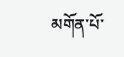མགོན་པོ་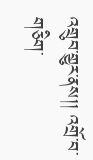འགྲུབ་གྱུར་ནས།། འགྲོ་བ་གཅིག་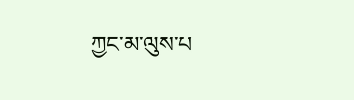ཀྱང་མ་ལུས་པ